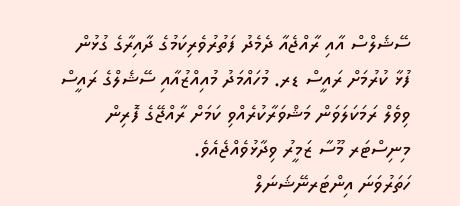ސޭޝެލްސް އާއި ރާއްޖެއާ ދެމެދު ފަތުރުވެރިކަމުގެ ދާއިރާގެ ގުޅުން ފުޅާ ކުރުމަށް ރައީސް ޑރ. މުހައްމަދު މުއިއްޒުއާއި ސޭޝެލްގެ ރައީސް ވިވެލް ރަމަކަލަވަން މަޝްވަރާކުރެއްވި ކަމަށް ރާއްޖޭގެ ފޮރިން މިނިސްޓަރ މޫސާ ޒަމީރު ވިދާޅުވެއްޖެއެވެ.
ހަތަރުވަނަ އިންޓަރނޭޝަނަލް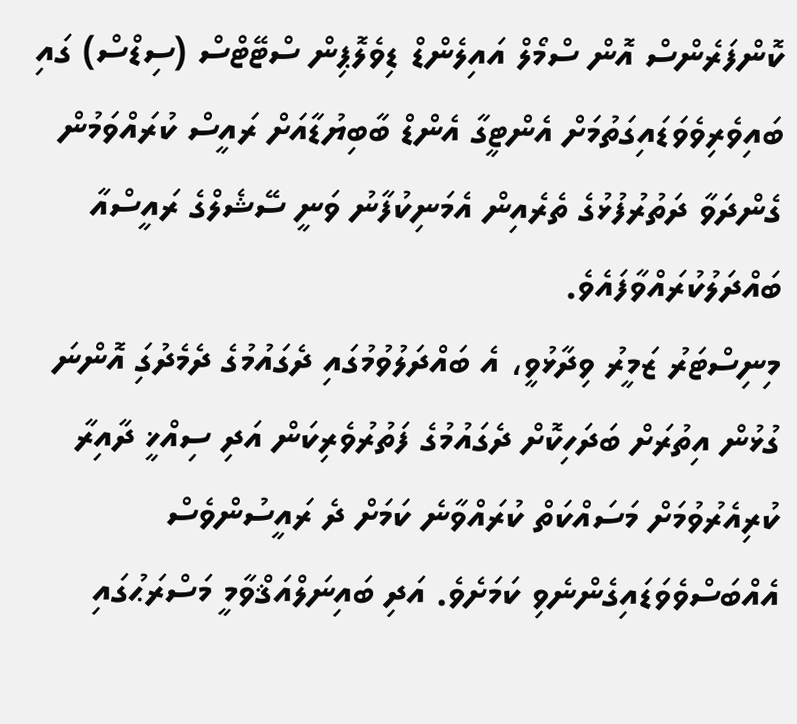ކޮންފަރެންސް އޮން ސްމޯލް އައިލެންޑް ޑިވެލޮޕިން ސްޓޭޓްސް (ސިޑްސް) ގައި ބައިވެރިވެވަޑައިގަތުމަށް އެންޓީގާ އެންޑް ބާބިޔުޑާއަށް ރައީސް ކުރައްވަމުން ގެންދަވާ ދަތުރުފުޅުގެ ތެރެއިން އެމަނިކުފާނު ވަނީ ސޭޝެލްގެ ރައީސްއާ ބައްދަލުކުރައްވާފައެވެ.
މިނިސްޓަރު ޒަމީރު ވިދާޅުވީ، އެ ބައްދަލުވުމުގައި ދެގައުމުގެ ދެމެދުގަި އޮންނަ ގުޅުން އިތުރަށް ބަދަހިކޮށް ދެގައުމުގެ ފަތުރުވެރިކަން އަދި ސިއްޚީ ދާއިރާ ކުރިއެރުވުމަށް މަސައްކަތް ކުރައްވާނެ ކަމަށް ދެ ރައީސުންވެސް އެއްބަސްވެވަޑައިގެންނެވި ކަމަށެވެ. އަދި ބައިނަލްއަޤްވާމީ މަސްރަޙުގައި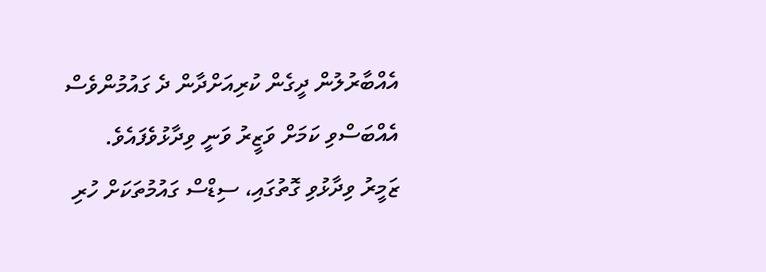އެއްބާރުލުން ދީގެން ކުރިއަށްދާން ދެ ގައުމުންވެސް އެއްބަސްވި ކަމަށް ވަޒީރު ވަނީ ވިދާޅުވެފައެވެ.
ޒަމީރު ވިދާޅުވި ގޮތުގައި، ސިޑްސް ގައުމުތަކަށް ހުރި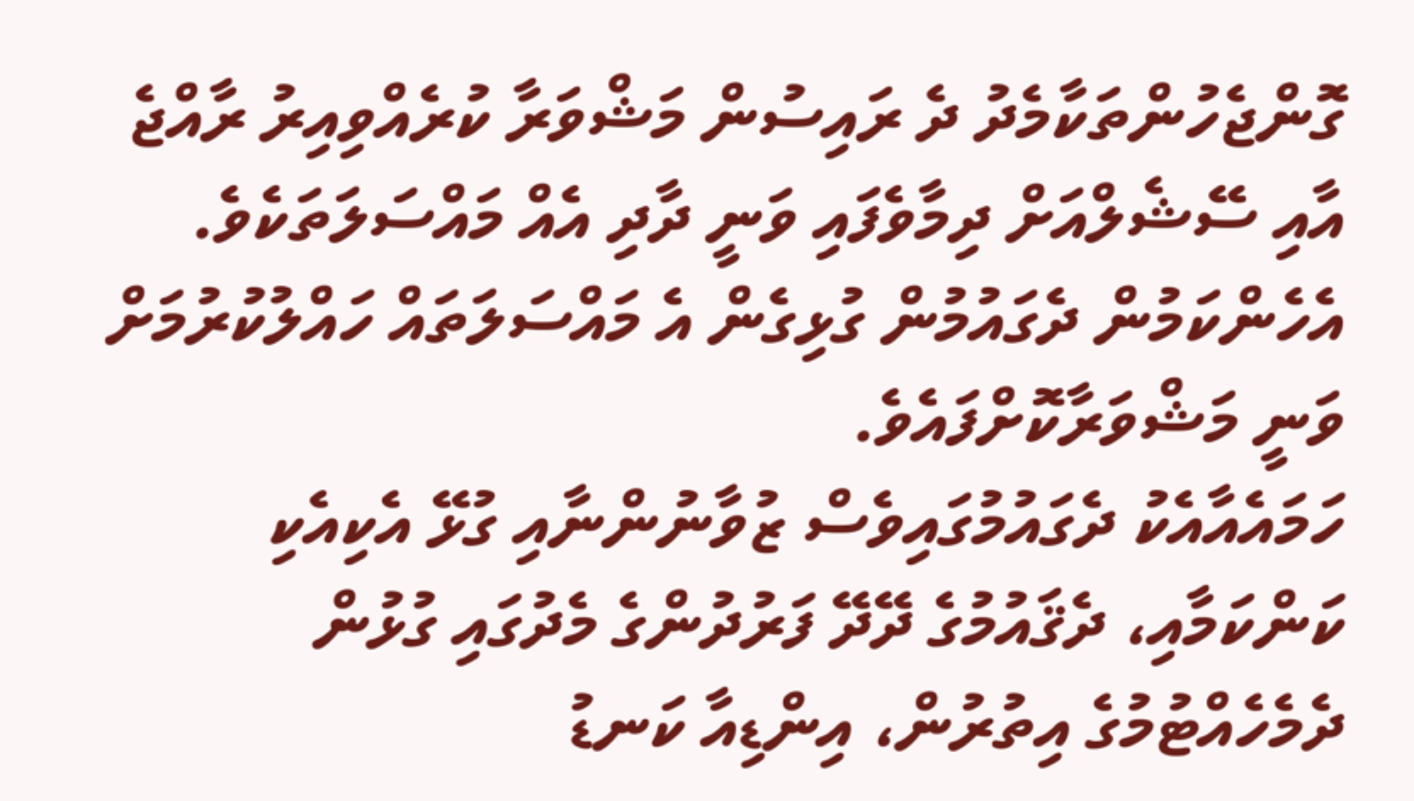ގޮންޖެހުންތަކާމެދު ދެ ރައިސުން މަޝްވަރާ ކުރެއްވިއިރު ރާއްޖެ އާއި ސޭޝެލްއަށް ދިމާވެފައި ވަނީ ދާދި އެއް މައްސަލަތަކެވެ. އެހެންކަމުން ދެގައުމުން ގުޅިގެން އެ މައްސަލަތައް ހައްލުކުރުމަށް ވަނީ މަޝްވަރާކޮށްފައެވެ.
ހަމައެއާއެކު ދެގައުމުގައިވެސް ޒުވާނުންނާއި ގުޅޭ އެކިއެކި ކަންކަމާއި، ދެޤައުމުގެ ދޭދޭ ފަރުދުންގެ މެދުގައި ގުޅުން ދެމެހެއްޓުމުގެ އިތުރުން، އިންޑިއާ ކަނޑު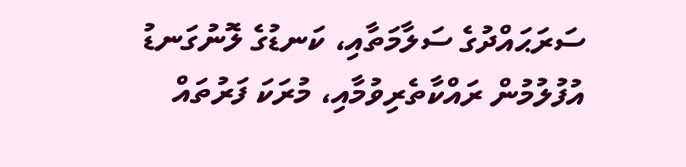ސަރަޙައްދުގެ ސަލާމަތާއި، ކަނޑުގެ ލޮނުގަނޑު އުފުލުމުން ރައްކާތެރިވުމާއި، މުރަކަ ފަރުތައް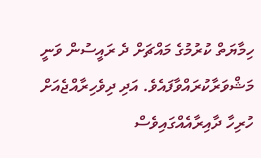ހިމާޔަތް ކުރުމުގެ މައްޗަށް ދެ ރައީސުން ވަނީ މަޝްވަރާކުރައްވާފައެވެ. އަދި ދިވެހިރާއްޖެއަށް ހުރިހާ ދާއިރާއެއްގައިވެސް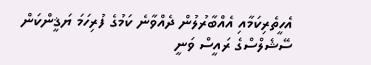އެހީތެރިކަމާއި އެއްބާރުލުން ދެއްވާނެ ކަމުގެ ފުރިހަމަ ޔަޤީންކަން ސޭޝެލްސްގެ ރައީސް ވަނީ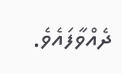ދެއްވާފައެވެ.